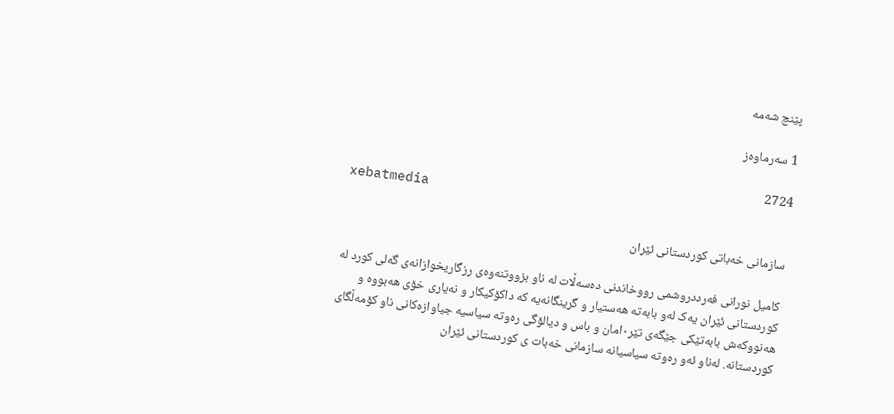پێنچ شه‌مه‌

1 سه‌رماوه‌ز

2724
xebatmedia

سازمانی خه‌باتی کوردستانی ئێران

کامیل نورانى فه‌‌‌رددروشمى رووخاندنى ده‌‌‌سه‌‌‌ڵات له‌‌‌ ناو بزووتنه‌‌‌وه‌‌‌ى رزگاریخوازانه‌‌‌ى گه‌‌‌لى کورد له‌‌‌ کوردستانى ئێران یه‌‌‌ک له‌‌‌و بابه‌‌‌ته‌‌‌ هه‌‌‌ستیار و گرینگانه‌‌‌یه‌‌‌ که‌‌‌ داکۆکیکار و نه‌‌‌یارى خۆى هه‌‌‌بووه‌‌‌ و هه‌‌‌نووکه‌‌‌ش بابه‌‌‌تێکى جێگه‌‌‌ى تێر٠امان و باس و دیالۆگى ره‌‌‌وته‌‌‌ سیاسیه‌‌‌ جیاوازه‌‌‌کانى ناو کۆمه‌‌‌ڵگاى کوردستانه‌‌‌. له‌‌‌ناو ئه‌‌‌و ره‌‌‌وته‌‌‌ سیاسیانه‌‌‌ سازمانى خه‌‌‌بات ى کوردستانى ئێران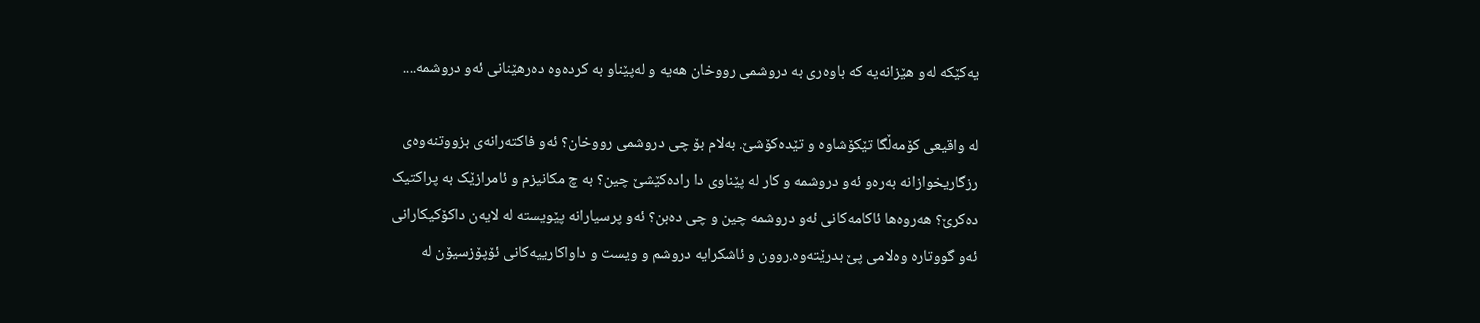یه‌‌‌کێکه‌‌‌ له‌‌‌و هێزانه‌‌‌یه‌‌‌ که‌‌‌ باوه‌‌‌رى به‌‌‌ دروشمى رووخان هه‌‌‌یه‌‌‌ و له‌‌‌پێناو به‌‌‌ کرده‌‌‌وه‌‌‌ ده‌‌‌رهێنانى ئه‌‌‌و دروشمه‌‌‌....

له‌‌‌ واقیعى کۆمه‌‌‌ڵگا تێکۆشاوه‌‌‌ و تێده‌‌‌کۆشێ. به‌‌‌لام بۆ چى دروشمى رووخان؟ ئه‌‌‌و فاکته‌‌‌رانه‌‌‌ى بزووتنه‌‌‌وه‌‌‌ى رزگاریخوازانه‌‌‌ به‌‌‌ره‌‌‌و ئه‌‌‌و دروشمه‌‌‌ و کار له‌‌‌ پێناوى دا راده‌‌‌کێشێ چین؟ به‌‌‌ چ مکانیزم و ئامرازێک به‌‌‌ پراکتیک  ده‌‌‌کرێ؟ هه‌‌‌روه‌‌‌ها ئاکامه‌‌‌کانى ئه‌‌‌و دروشمه‌‌‌ چین و چى ده‌‌‌بن؟ ئه‌‌‌و پرسیارانه‌‌‌ پێویسته‌‌‌ له‌‌‌ لایه‌‌‌ن داکۆکیکارانى ئه‌‌‌و گووتاره‌‌‌ وه‌‌‌لامى پێ بدرێته‌‌‌وه‌‌‌.روون و ئاشکرایه‌‌‌ دروشم و ویست و داواکارییه‌‌‌کانى ئۆپۆزسیۆن له‌‌‌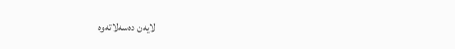لایه‌‌‌ن ده‌‌‌سه‌‌‌لاته‌‌‌وه‌‌‌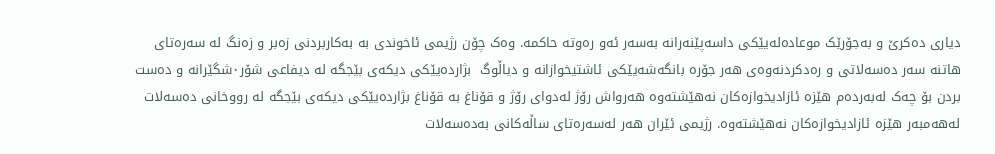دیارى ده‌‌‌کرێ و به‌‌‌جۆرێک موعاده‌‌‌له‌‌‌یێکى داسه‌‌‌پێنه‌‌‌رانه‌‌‌ به‌‌‌سه‌‌‌ر ئه‌‌‌و ره‌‌‌وته‌‌‌ حاکمه‌‌‌. وه‌‌‌ک چۆن رژیمى ئاخوندى به‌‌‌ به‌‌‌کاربردنى زه‌‌‌بر و زه‌‌‌نگ له‌‌‌ سه‌‌‌ره‌‌‌تاى هاتنه‌‌‌ سه‌‌‌ر ده‌‌‌سه‌‌‌لاتى و ره‌‌‌دکردنه‌‌‌وه‌‌‌ى هه‌‌‌ر جۆره‌‌‌ بانگه‌‌‌شه‌‌‌یێکى ئاشتیخوازانه‌‌‌ و دیاڵوگ  بژارده‌‌‌یێکى دیکه‌‌‌ى بێجگه‌‌‌ له‌‌‌ دیفاعى شۆر٠شگێرانه‌‌‌ و ده‌‌‌ست بردن بۆ چه‌‌‌ک له‌‌‌به‌‌‌رده‌‌‌م هێزه‌‌‌ ئازادیخوازه‌‌‌کان نه‌‌‌هێشته‌‌‌وه‌‌‌ هه‌‌‌رواش رۆژ له‌‌‌دواى رۆژ و قۆناغ به‌‌‌ قۆناغ بژارده‌‌‌یێکى دیکه‌‌‌ى بێجگه‌‌‌ له‌‌‌ رووخانى ده‌‌‌سه‌‌‌لات له‌‌‌هه‌‌‌مبه‌‌‌ر هێزه‌‌‌ ئازادیخوازه‌‌‌کان نه‌‌‌هێشته‌‌‌وه‌‌‌. رژیمى ئێران هه‌‌‌ر له‌‌‌سه‌‌‌ره‌‌‌تاى ساڵه‌‌‌کانى به‌‌‌ده‌‌‌سه‌‌‌لات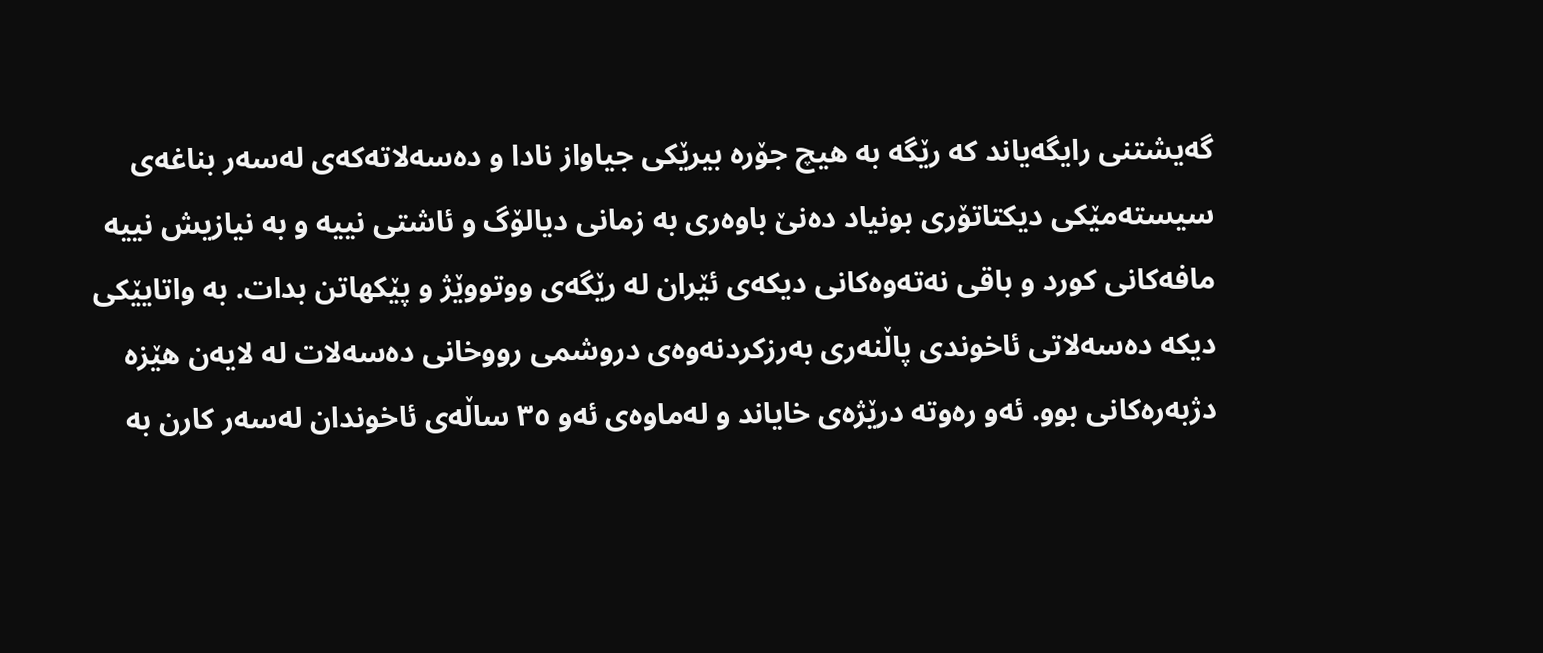گه‌‌‌یشتنى رایگه‌‌‌یاند که‌‌‌ رێگه‌‌‌ به‌‌‌ هیچ جۆره‌‌‌ بیرێکى جیاواز نادا و ده‌‌‌سه‌‌‌لاته‌‌‌که‌‌‌ى له‌‌‌سه‌‌‌ر بناغه‌‌‌ى سیسته‌‌‌مێکى دیکتاتۆرى بونیاد ده‌‌‌نێ باوه‌‌‌رى به‌‌‌ زمانى دیالۆگ و ئاشتى نییه‌‌‌ و به‌‌‌ نیازیش نییه‌‌‌ مافه‌‌‌کانى کورد و باقى نه‌‌‌ته‌‌‌وه‌‌‌کانى دیکه‌‌‌ى ئێران له‌‌‌ رێگه‌‌‌ى ووتووێژ و پێکهاتن بدات. به‌‌‌ واتایێکى دیکه‌‌‌ ده‌‌‌سه‌‌‌لاتى ئاخوندى پاڵنه‌‌‌رى به‌‌‌رزکردنه‌‌‌وه‌‌‌ى دروشمى رووخانى ده‌‌‌سه‌‌‌لات له‌‌‌ لایه‌‌‌ن هێزه‌‌‌ دژبه‌‌‌ره‌‌‌کانى بوو. ئه‌‌‌و ره‌‌‌وته‌‌‌ درێژه‌‌‌ى خایاند و له‌‌‌ماوه‌‌‌ى ئه‌‌‌و ٣٥ ساڵه‌‌‌ى ئاخوندان له‌‌‌سه‌‌‌ر کارن به‌‌‌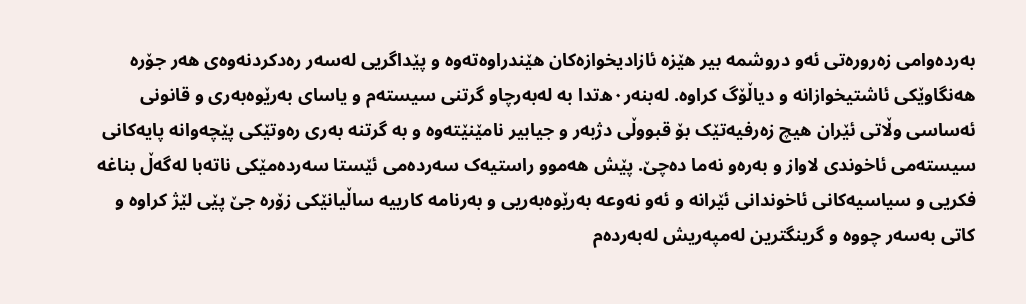به‌‌‌رده‌‌‌وامى زه‌‌‌روره‌‌‌تى ئه‌‌‌و دروشمه‌‌‌ بیر هێزه‌‌‌ ئازادیخوازه‌‌‌کان هێندراوه‌‌‌ته‌‌‌وه‌‌‌ و پێداگریی له‌‌‌سه‌‌‌ر ره‌‌‌دکردنه‌‌‌وه‌‌‌ى هه‌‌‌ر جۆره‌‌‌ هه‌‌‌نگاوێکى ئاشتیخوازانه‌‌‌ و دیاڵۆگ کراوه‌‌‌. له‌‌‌بنه‌‌‌ر٠ه‌‌‌تدا به‌‌‌ له‌‌‌به‌‌‌رچاو گرتنى سیسته‌‌‌م و یاساى به‌‌‌رێوه‌‌‌به‌‌‌رى و قانونى ئه‌‌‌ساسی وڵاتى ئێران هیچ زه‌‌‌رفیه‌‌‌تێک بۆ قبووڵى دژبه‌‌‌ر و جیابیر نامێنێته‌‌‌وه‌‌‌ و به‌‌‌ گرتنه‌‌‌ به‌‌‌رى ره‌‌‌وتێکى پێچه‌‌‌وانه‌‌‌ پایه‌‌‌کانى سیسته‌‌‌مى ئاخوندى لاواز و به‌‌‌ره‌‌‌و نه‌‌‌ما ده‌‌‌چێ. پێش هه‌‌‌موو راستیه‌‌‌ک سه‌‌‌رده‌‌‌مى ئێستا سه‌‌‌رده‌‌‌مێکى ناته‌‌‌با له‌‌‌گه‌‌‌ڵ بناغه‌‌‌ فکریی و سیاسیه‌‌‌کانى ئاخوندانى ئێرانه‌‌‌ و ئه‌‌‌و نه‌‌‌وعه‌‌‌ به‌‌‌رێوه‌‌‌به‌‌‌ریی و به‌‌‌رنامه‌‌‌ کارییه‌‌‌ ساڵیانێکى زۆره‌‌‌ جێ پێى لێژ کراوه‌‌‌ و کاتى به‌‌‌سه‌‌‌ر چووه‌‌‌ و گرینگترین له‌‌‌مپه‌‌‌ریش له‌‌‌به‌‌‌رده‌‌‌م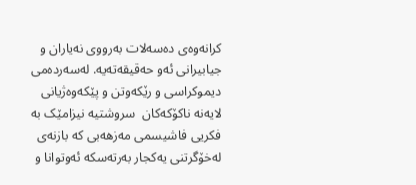کرانه‌‌‌وه‌‌‌ى ده‌‌‌سه‌‌‌لات به‌‌‌رووى نه‌‌‌یاران و جیابیرانى ئه‌‌‌و حه‌‌‌قیقه‌‌‌ته‌‌‌یه‌‌‌. له‌‌‌سه‌‌‌رده‌‌‌مى دیموکراسی و رێکه‌‌‌وتن و پێکه‌‌‌وه‌‌‌ژیانى لایه‌‌‌نه‌‌‌ ناکۆکه‌‌‌کان  سروشتیه‌‌‌ نیزامێک به‌‌‌ فکریی فاشیسمى مه‌‌‌زهه‌‌‌بی که‌‌‌ بازنه‌‌‌ى له‌‌‌خۆگرتنى یه‌‌‌کجار به‌‌‌رته‌‌‌سکه‌‌‌ ئه‌‌‌وتوانا و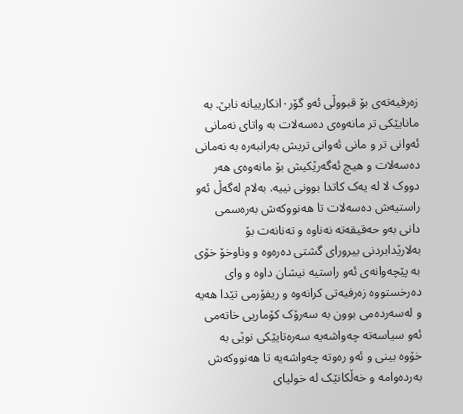زه‌‌‌رفیه‌‌‌ته‌‌‌ى بۆ قبووڵى ئه‌‌‌و گۆر٠انکارییانه‌‌‌ نابێ. به‌‌‌ مانایێکى تر مانه‌‌‌وه‌‌‌ى ده‌‌‌سه‌‌‌لات به‌‌‌ واتاى نه‌‌‌مانى ئه‌‌‌وانى تر و مانى ئه‌‌‌وانى تریش به‌‌‌رانبه‌‌‌ره‌‌‌ به‌‌‌ نه‌‌‌مانى ده‌‌‌سه‌‌‌لات و هیچ ئه‌‌‌گه‌‌‌رێکیش بۆ مانه‌‌‌وه‌‌‌ى هه‌‌‌ر دووک لا له‌‌‌ یه‌‌‌ک کاتدا بوونى نییه‌‌‌. به‌‌‌لام له‌‌‌گه‌‌‌ڵ ئه‌‌‌و راستیه‌‌‌ش ده‌‌‌سه‌‌‌لات تا هه‌‌‌نووکه‌‌‌ش به‌‌‌ره‌‌‌سمى دانى به‌‌‌و حه‌‌‌قیقه‌‌‌ته‌‌‌ نه‌‌‌ناوه‌‌‌ و ته‌‌‌نانه‌‌‌ت بۆ به‌‌‌لارێدابردنى بیروراى گشتى ده‌‌‌ره‌‌‌وه‌‌‌ و وناوخۆ خۆى به‌‌‌ پێچه‌‌‌وانه‌‌‌ى ئه‌‌‌و راستیه‌‌‌ نیشان داوه‌‌‌ و وای ده‌‌‌رخستووه‌‌‌ زه‌‌‌رفیه‌‌‌تى کرانه‌‌‌وه‌‌‌ و ریفۆرمى تێدا هه‌‌‌یه‌‌‌ و له‌‌‌سه‌‌‌رده‌‌‌مى بوون به‌‌‌ سه‌‌‌رۆک کۆماریی خاته‌‌‌مى  ئه‌‌‌و سیاسه‌‌‌ته‌‌‌ چه‌‌‌واشه‌‌‌یه‌‌‌ سه‌‌‌ره‌‌‌تایێکى نوێى به‌‌‌ خۆوه‌‌‌ بینى و ئه‌‌‌و ره‌‌‌وته‌‌‌ چه‌‌‌واشه‌‌‌یه‌‌‌ تا هه‌‌‌نووکه‌‌‌ش به‌‌‌رده‌‌‌وامه‌‌‌ و خه‌‌‌ڵکانێک له‌‌‌ خولیای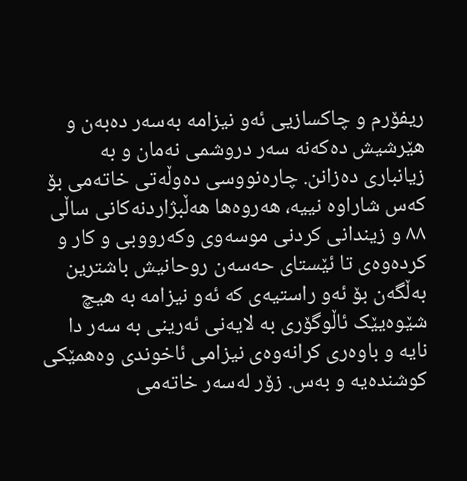ریفۆرم و چاکسازیی ئه‌‌‌و نیزامه‌‌‌ به‌‌‌سه‌‌‌ر ده‌‌‌به‌‌‌ن و هێرشیش ده‌‌‌که‌‌‌نه‌‌‌ سه‌‌‌ر دروشمى نه‌‌‌مان و به‌‌‌ زیانبارى ده‌‌‌زانن. چاره‌‌‌نووسی ده‌‌‌وڵه‌‌‌تى خاته‌‌‌مى بۆ که‌‌‌س شاراوه‌‌‌ نییه‌‌‌، هه‌‌‌روه‌‌‌ها هه‌‌‌ڵبژاردنه‌‌‌کانى ساڵى ٨٨ و زیندانى کردنى موسه‌‌‌وی وکه‌‌‌رووبی و کار و کرده‌‌‌وه‌‌‌ی تا ئێستاى حه‌‌‌سه‌‌‌ن روحانیش باشترین به‌‌‌ڵگه‌‌‌ن بۆ ئه‌‌‌و راستیه‌‌‌ى که‌‌‌ ئه‌‌‌و نیزامه‌‌‌ به‌‌‌ هیچ شێوه‌‌‌یێک ئاڵوگۆری به‌‌‌ لایه‌‌‌نى ئه‌‌‌رینى به‌‌‌ سه‌‌‌ر دا نایه‌‌‌ و باوه‌‌‌رى کرانه‌‌‌وه‌‌‌ى نیزامى ئاخوندى وه‌‌‌همێکى کوشنده‌‌‌یه‌‌‌ و به‌‌‌س. زۆر له‌‌‌سه‌‌‌ر خاته‌‌‌مى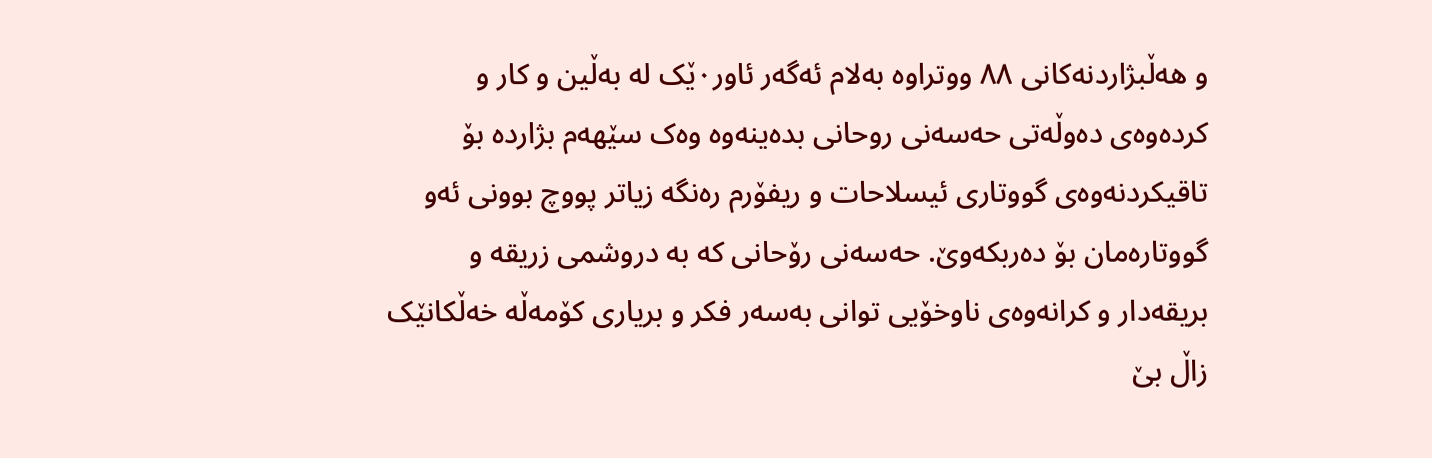و هه‌‌‌ڵبژاردنه‌‌‌کانى ٨٨ ووتراوه‌‌‌ به‌‌‌لام ئه‌‌‌گه‌‌‌ر ئاور٠ێک له‌‌‌ به‌‌‌ڵین و کار و کرده‌‌‌وه‌‌‌ی ده‌‌‌وڵه‌‌‌تى حه‌‌‌سه‌‌‌نى روحانى بده‌‌‌ینه‌‌‌وه‌‌‌ وه‌‌‌ک سێهه‌‌‌م بژارده‌‌‌ بۆ تاقیکردنه‌‌‌وه‌‌‌ى گووتارى ئیسلاحات و ریفۆرم ره‌‌‌نگه‌‌‌ زیاتر پووچ بوونى ئه‌‌‌و گووتاره‌‌‌مان بۆ ده‌‌‌ربکه‌‌‌وێ. حه‌‌‌سه‌‌‌نى رۆحانى که‌‌‌ به‌‌‌ دروشمى زریقه‌‌‌ و بریقه‌‌‌دار و کرانه‌‌‌وه‌‌‌ى ناوخۆیی توانى به‌‌‌سه‌‌‌ر فکر و بریارى کۆمه‌‌‌ڵه‌‌‌ خه‌‌‌ڵکانێک زاڵ بێ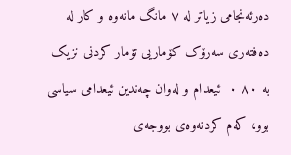ده‌‌‌رئه‌‌‌نجامى زیاتر له‌‌‌ ٧ مانگ مانه‌‌‌وه‌‌‌ و کار له‌‌‌ ده‌‌‌فته‌‌‌رى سه‌‌‌رۆک کۆماریی تۆمار کردنى نزیک به‌‌‌ ٨٠ ٠  ئیعدام و له‌‌‌وان چه‌‌‌ندین ئیعدامى سیاسی بوو، که‌‌‌م کردنه‌‌‌وه‌‌‌ى بووجه‌‌‌ى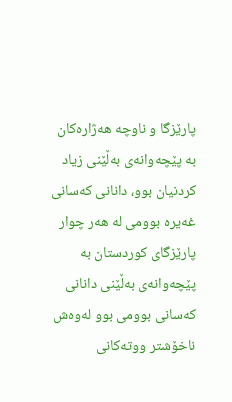پارێزگا و ناوچه‌‌‌ هه‌‌‌ژاره‌‌‌کان به‌‌‌ پێچه‌‌‌وانه‌‌‌ى به‌‌‌ڵێنى زیاد کردنیان بوو، دانانى که‌‌‌سانى غه‌‌‌یره‌‌‌ بوومى له‌‌‌ هه‌‌‌ر چوار پارێزگاى کوردستان به‌‌‌ پێچه‌‌‌وانه‌‌‌ى به‌‌‌ڵێنى دانانى که‌‌‌سانى بوومى بوو له‌‌‌وه‌‌‌ش ناخۆشتر ووته‌‌‌کانى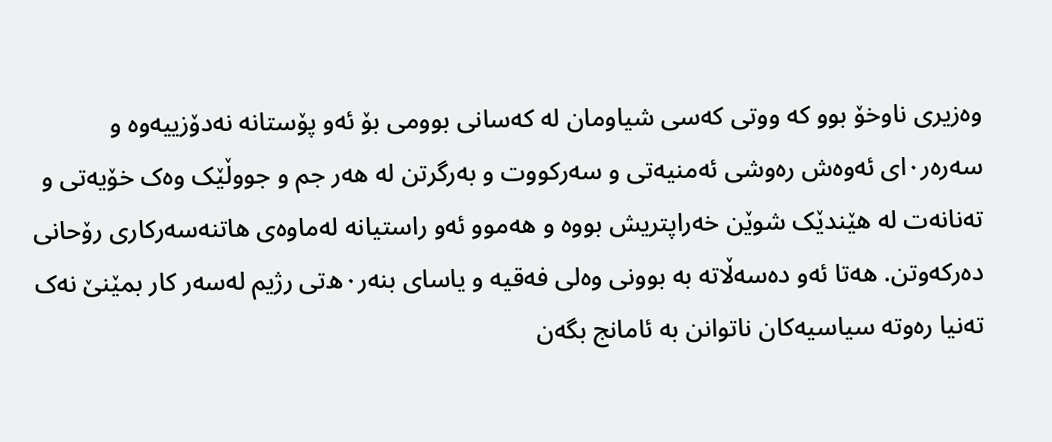وه‌‌‌زیرى ناوخۆ بوو که‌‌‌ ووتى که‌‌‌سی شیاومان له‌‌‌ که‌‌‌سانى بوومى بۆ ئه‌‌‌و پۆستانه‌‌‌ نه‌‌‌دۆزییه‌‌‌وه‌‌‌ و سه‌‌‌ره‌‌‌ر٠اى ئه‌‌‌وه‌‌‌ش ره‌‌‌وشی ئه‌‌‌منیه‌‌‌تى و سه‌‌‌رکووت و به‌‌‌رگرتن له‌‌‌ هه‌‌‌ر جم و جووڵێک وه‌‌‌ک خۆیه‌‌‌تى و ته‌‌‌نانه‌‌‌ت له‌‌‌ هێندێک شوێن خه‌‌‌راپتریش بووه‌‌‌ و هه‌‌‌موو ئه‌‌‌و راستیانه‌‌‌ له‌‌‌ماوه‌‌‌ى هاتنه‌‌‌سه‌‌‌رکاری رۆحانى ده‌‌‌رکه‌‌‌وتن. هه‌‌‌تا ئه‌‌‌و ده‌‌‌سه‌‌‌ڵاته‌‌‌ به‌‌‌ بوونى وه‌‌‌لى فه‌‌‌قیه‌‌‌ و یاساى بنه‌‌‌ر٠ه‌‌‌تى رژیم له‌‌‌سه‌‌‌ر کار بمێنێ نه‌‌‌ک ته‌‌‌نیا ره‌‌‌وته‌‌‌ سیاسیه‌‌‌کان ناتوانن به‌‌‌ ئامانج بگه‌‌‌ن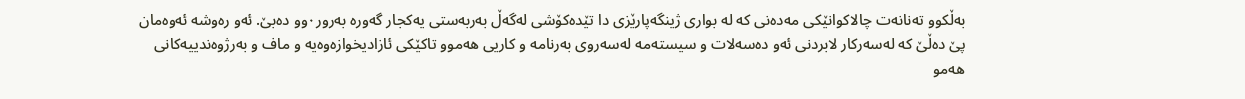به‌‌‌ڵکوو ته‌‌‌نانه‌‌‌ت چالاکوانێکى مه‌‌‌ده‌‌‌نى که‌‌‌ له‌‌‌ بوارى ژینگه‌‌‌پارێزى دا تێده‌‌‌کۆشی له‌‌‌گه‌‌‌ڵ به‌‌‌ربه‌‌‌ستى یه‌‌‌کجار گه‌‌‌وره‌‌‌ به‌‌‌رور٠وو ده‌‌‌بێ. ئه‌‌‌و ره‌‌‌وشه‌‌‌ ئه‌‌‌وه‌‌‌مان پێ ده‌‌‌ڵێ که‌‌‌ له‌‌‌سه‌‌‌رکار لابردنى ئه‌‌‌و ده‌‌‌سه‌‌‌لات و سیسته‌‌‌مه‌‌‌ له‌‌‌سه‌‌‌روى به‌‌‌رنامه‌‌‌ و کاریی هه‌‌‌موو تاکێکى ئازادیخوازه‌‌‌وه‌‌‌یه‌‌‌ و ماف و به‌‌‌رژوه‌‌‌ندییه‌‌‌کانى هه‌‌‌مو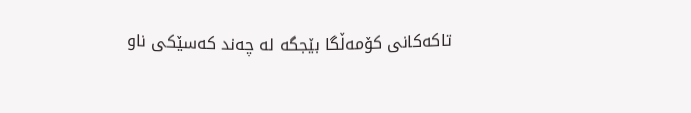تاکه‌‌‌کانى کۆمه‌‌‌ڵگا بێجگه‌‌‌ له‌‌‌ چه‌‌‌ند که‌‌‌سێکى ناو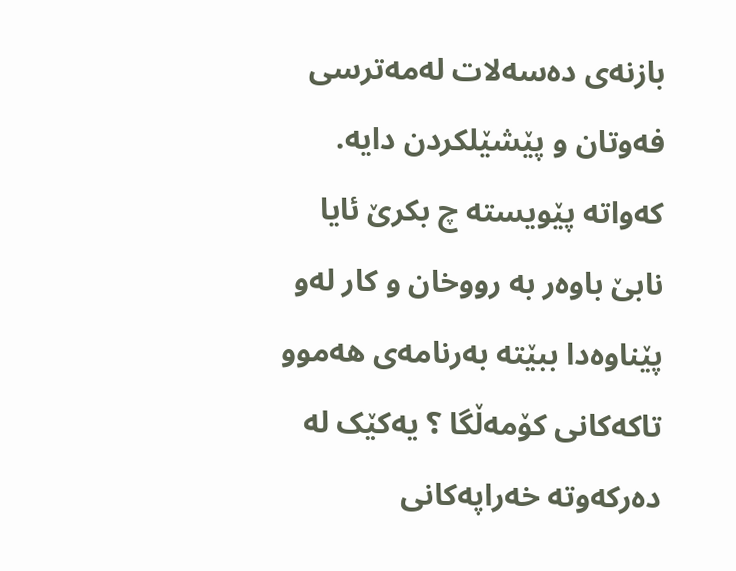بازنه‌‌‌ى ده‌‌‌سه‌‌‌لات له‌‌‌مه‌‌‌ترسی فه‌‌‌وتان و پێشێلکردن دایه‌‌‌. که‌‌‌واته‌‌‌ پێویسته‌‌‌ چ بکرێ ئایا نابێ باوه‌‌‌ر به‌‌‌ رووخان و کار له‌‌‌و پێناوه‌‌‌دا ببێته‌‌‌ به‌‌‌رنامه‌‌‌ى هه‌‌‌موو تاکه‌‌‌کانى کۆمه‌‌‌ڵگا ؟ یه‌‌‌کێک له‌‌‌ ده‌‌‌رکه‌‌‌وته‌‌‌ خه‌‌‌راپه‌‌‌کانى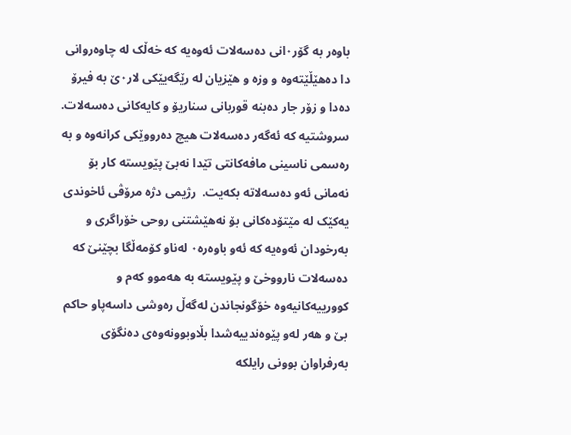باوه‌‌‌ر به‌‌‌ گۆر٠انى ده‌‌‌سه‌‌‌لات ئه‌‌‌وه‌‌‌یه‌‌‌ که‌‌‌ خه‌‌‌ڵک له‌‌‌ چاوه‌‌‌روانى دا ده‌‌‌هێڵێته‌‌‌وه‌‌‌ و وزه‌‌‌ و هێزیان له‌‌‌ رێگه‌‌‌یێکى لار٠ێ به‌‌‌ فیرۆ ده‌‌‌دا و زۆر جار ده‌‌‌بنه‌‌‌ قوربانى سناریۆ و کایه‌‌‌کانى ده‌‌‌سه‌‌‌لات. سروشتیه‌‌‌ که‌‌‌ ئه‌‌‌گه‌‌‌ر ده‌‌‌سه‌‌‌لات هیچ ده‌‌‌رووێکى کرانه‌‌‌وه‌‌‌ و به‌‌‌ ره‌‌‌سمى ناسینى مافه‌‌‌کانتى تێدا نه‌‌‌بێ پێویسته‌‌‌ کار بۆ نه‌‌‌مانى ئه‌‌‌و ده‌‌‌سه‌‌‌لاته‌‌‌ بکه‌‌‌یت.  رژیمى دژه‌‌‌ مرۆڤى ئاخوندى یه‌‌‌کێک له‌‌‌ مێتۆده‌‌‌کانى بۆ نه‌‌‌هێشتنى روحى خۆراگرى و به‌‌‌رخودان ئه‌‌‌وه‌‌‌یه‌‌‌ که‌‌‌ ئه‌‌‌و باوه‌‌‌ره‌‌‌٠ له‌‌‌ناو کۆمه‌‌‌ڵگا بچێنێ که‌‌‌ ده‌‌‌سه‌‌‌لات نارووخێ و پێویسته‌‌‌ به‌‌‌ هه‌‌‌موو که‌‌‌م و کوورییه‌‌‌کانیه‌‌‌وه‌‌‌ خۆگونجاندن له‌‌‌گه‌‌‌ڵ ره‌‌‌وشی داسه‌‌‌پاو حاکم بێ و هه‌‌‌ر له‌‌‌و پێوه‌‌‌ندییه‌‌‌شدا بڵاوبوونه‌‌‌وه‌‌‌ى ده‌‌‌نگۆى به‌‌‌رفراوان بوونى رایلکه‌‌‌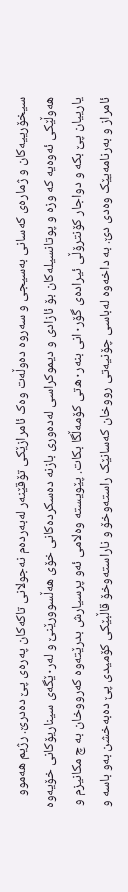سیخۆرییه‌‌‌کان و ژماره‌‌‌ى که‌‌‌سانى به‌‌‌سیجى و سه‌‌‌روه‌‌‌ ده‌‌‌وڵه‌‌‌ت وه‌‌‌ک ئامرازێکى تۆقێنه‌‌‌ر له‌‌‌به‌‌‌رده‌‌‌م نه‌‌‌جولانى تاکه‌‌‌کان په‌‌‌ره‌‌‌ى پێ ده‌‌‌درێ. رژیم هه‌‌‌موو هه‌‌‌وڵێکى ئه‌‌‌وه‌‌‌یه‌‌‌ که‌‌‌ وزه‌‌‌ و پوتانسیله‌‌‌کان بۆ ئازادى و دیموکراسی له‌‌‌ده‌‌‌ورى بازنه‌‌‌ ده‌‌‌سکرده‌‌‌کانى خۆى هه‌‌‌ڵسوورێنێ و له‌‌‌ر٠ێگه‌‌‌ى سیناریۆکانى خۆیه‌‌‌وه‌‌‌ یارییان پێ بکه‌‌‌ و دواجار کۆنترۆڵى ئیراده‌‌‌ى گۆر٠انى بنه‌‌‌ر٠ه‌‌‌تى کۆمه‌‌‌ڵگا بکات. پێویسته‌‌‌ وه‌‌‌لامى ئه‌‌‌و پرسیارش بدرێته‌‌‌وه‌‌‌ که‌‌‌رووخان به‌‌‌ چ مکانیزم و ئامراز و به‌‌‌رنامه‌‌‌یێک وه‌‌‌دى دێ. به‌‌‌ داخه‌‌‌وه‌‌‌ له‌‌‌باسی چۆنیه‌‌‌تى رووخان که‌‌‌سانێک راسته‌‌‌وخۆ و ناراسته‌‌‌وخۆ قاڵبێکى کۆمیدى پێ ده‌‌‌به‌‌‌خشن به‌‌‌و باسه‌‌‌ و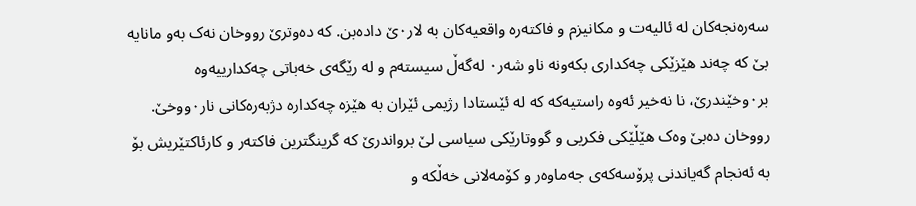سه‌‌‌ره‌‌‌نجه‌‌‌کان له‌‌‌ ئالیه‌‌‌ت و مکانیزم و فاکته‌‌‌ره‌‌‌ واقعیه‌‌‌کان به‌‌‌ لار٠ێ داده‌‌‌بن. که‌‌‌ ده‌‌‌وترێ رووخان نه‌‌‌ک به‌‌‌و مانایه‌‌‌ بێ که‌‌‌ چه‌‌‌ند هێزێکى چه‌‌‌کدارى بکه‌‌‌ونه‌‌‌ ناو شه‌‌‌ر٠ له‌‌‌گه‌‌‌ڵ سیسته‌‌‌م و له‌‌‌ رێگه‌‌‌ى خه‌‌‌باتى چه‌‌‌کدارییه‌‌‌وه‌‌‌ بر٠وخێندرێ، نا نه‌‌‌خیر ئه‌‌‌وه‌‌‌ راستیه‌‌‌که‌‌‌ که‌‌‌ له‌‌‌ ئێستادا رژیمى ئێران به‌‌‌ هێزه‌‌‌ چه‌‌‌کداره‌‌‌ دژبه‌‌‌ره‌‌‌کانى نار٠ووخێ. رووخان ده‌‌‌بێ وه‌‌‌ک هێڵێکى فکریی و گووتارێکى سیاسی لێ برواندرێ که‌‌‌ گرینگترین فاکته‌‌‌ر و کارئاکتێریش بۆ به‌‌‌ ئه‌‌‌نجام گه‌‌‌یاندنى پرۆسه‌‌‌که‌‌‌ى جه‌‌‌ماوه‌‌‌ر و کۆمه‌‌‌لانى خه‌‌‌ڵکه‌‌‌ و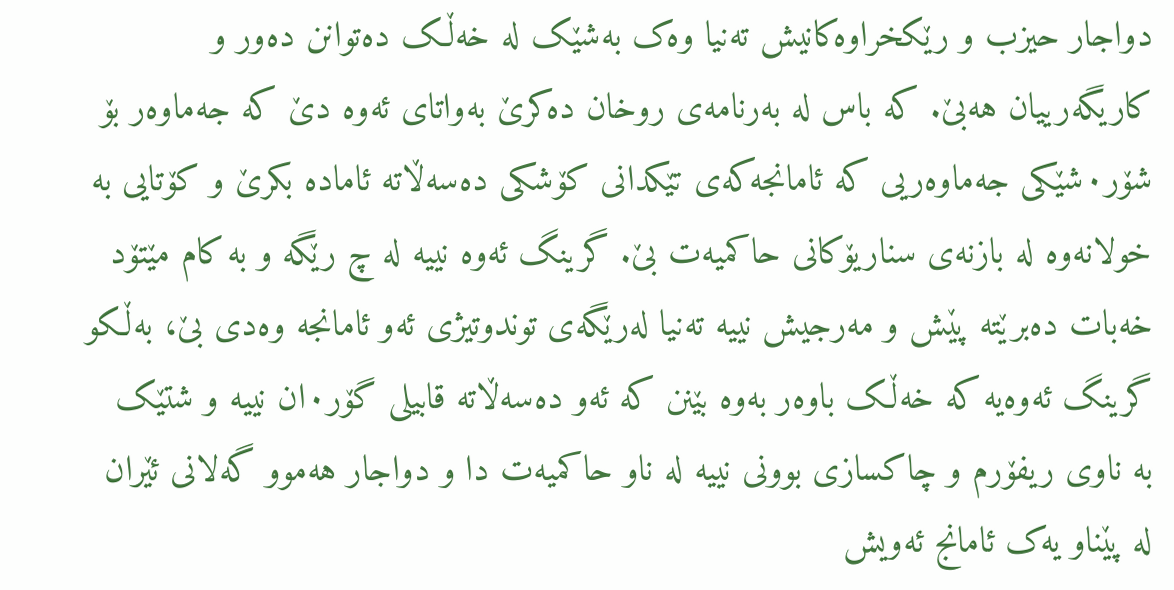دواجار حیزب و رێکخراوه‌‌‌کانیش ته‌‌‌نیا وه‌‌‌ک به‌‌‌شێک له‌‌‌ خه‌‌‌ڵک ده‌‌‌توانن ده‌‌‌ور و کاریگه‌‌‌رییان هه‌‌‌بێ. که‌‌‌ باس له‌‌‌ به‌‌‌رنامه‌‌‌ى روخان ده‌‌‌کرێ به‌‌‌واتاى ئه‌‌‌وه‌‌‌ دێ که‌‌‌ جه‌‌‌ماوه‌‌‌ر بۆ شۆر٠شێکى جه‌‌‌ماوه‌‌‌ریی که‌‌‌ ئامانجه‌‌‌که‌‌‌ى تێکدانى کۆشکى ده‌‌‌سه‌‌‌ڵاته‌‌‌ ئاماده‌‌‌ بکرێ و کۆتایی به‌‌‌ خولانه‌‌‌وه‌‌‌ له‌‌‌ بازنه‌‌‌ى سناریۆکانى حاکمیه‌‌‌ت بێ. گرینگ ئه‌‌‌وه‌‌‌ نییه‌‌‌ له‌‌‌ چ رێگه‌‌‌ و به‌‌‌ کام مێتۆد خه‌‌‌بات ده‌‌‌برێته‌‌‌ پێش و مه‌‌‌رجیش نییه‌‌‌ ته‌‌‌نیا له‌‌‌رێگه‌‌‌ى توندوتیژى ئه‌‌‌و ئامانجه‌‌‌ وه‌‌‌دى بێ، به‌‌‌ڵکو گرینگ ئه‌‌‌وه‌‌‌یه‌‌‌ که‌‌‌ خه‌‌‌ڵک باوه‌‌‌ر به‌‌‌وه‌‌‌ بێنن که‌‌‌ ئه‌‌‌و ده‌‌‌سه‌‌‌ڵاته‌‌‌ قابیلى گۆر٠ان نییه‌‌‌ و شتێک به‌‌‌ ناوى ریفۆرم و چاکسازى بوونى نییه‌‌‌ له‌‌‌ ناو حاکمیه‌‌‌ت دا و دواجار هه‌‌‌موو گه‌‌‌لانى ئێران له‌‌‌ پێناو یه‌‌‌ک ئامانج ئه‌‌‌ویش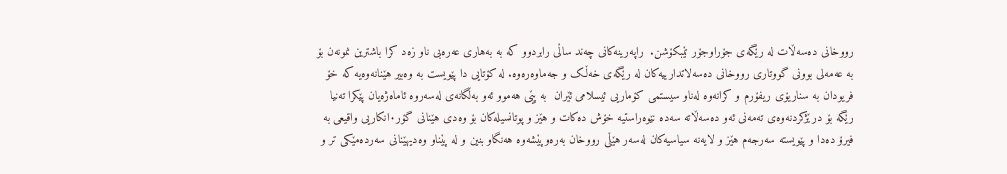رووخانى ده‌‌‌سه‌‌‌ڵات له‌‌‌ رێگه‌‌‌ى جۆراوجۆر تێبکۆشن.  راپه‌‌‌رینه‌‌‌کانى چه‌‌‌ند ساڵى رابردوو که‌‌‌ به‌‌‌ به‌‌‌هارى عه‌‌‌ره‌‌‌بی ناو زه‌‌‌د کرا باشترین نمونه‌‌‌ن بۆ به‌‌‌ عه‌‌‌مه‌‌‌لى بوونى گووتارى رووخانى ده‌‌‌سه‌‌‌لاتدارییه‌‌‌کان له‌‌‌ رێگه‌‌‌ى خه‌‌‌ڵک و جه‌‌‌ماوه‌‌‌ره‌‌‌وه‌‌‌. له‌‌‌ کۆتایی دا پێویست به‌‌‌ وه‌‌‌بیر هێنانه‌‌‌وه‌‌‌یه‌‌‌ که‌‌‌ خۆ فریودان به‌‌‌ سناریۆى ریفۆرم و کرانه‌‌‌وه‌‌‌ له‌‌‌ناو سیستمى کۆماریی ئیسلامى ئێران  به‌‌‌ پێى هه‌‌‌موو ئه‌‌‌و به‌‌‌ڵگانه‌‌‌ى له‌‌‌سه‌‌‌روه‌‌‌ ئاماه‌‌‌ژه‌‌‌یان پێکرا ته‌‌‌نیا رێگه‌‌‌ بۆ درێژکردنه‌‌‌وه‌‌‌ى ته‌‌‌مه‌‌‌نى ئه‌‌‌و ده‌‌‌سه‌‌‌ڵاته‌‌‌ سه‌‌‌ده‌‌‌ نێوه‌‌‌راستیه‌‌‌ خۆش ده‌‌‌کات و هێز و پوتانسیله‌‌‌کان بۆ وه‌‌‌دى هێنانى گۆر٠انکاریی واقیعى به‌‌‌ فیرۆ ده‌‌‌دا و پێویسته‌‌‌ سه‌‌‌رجه‌‌‌م هێز و لایه‌‌‌نه‌‌‌ سیاسیه‌‌‌کان له‌‌‌سه‌‌‌ر هێڵى رووخان به‌‌‌ره‌‌‌وپێشه‌‌‌وه‌‌‌ هه‌‌‌نگاو بنین و له‌‌‌ پێناو وه‌‌‌دیهێنانى سه‌‌‌رده‌‌‌مێکى تر و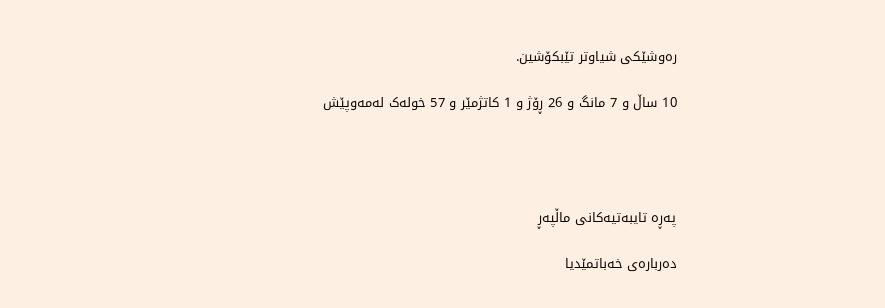ره‌‌‌وشێکى شیاوتر تێبکۆشین.

10 ساڵ و 7 مانگ و 26 ڕۆژ و 1 کاتژمێر و 57 خوله‌ک له‌مه‌وپێش‌




په‌ڕه‌ تایبه‌تیه‌کانی ماڵپه‌ڕ

ده‌رباره‌ی خه‌باتمێدیا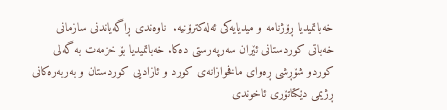خه‌باتمیدیا ڕۆژنامه‌ و میدیایه‌کی ئه‌له‌کترۆنیه‌.  ناوه‌ندی ڕاگه‌یاندنی سازمانی خه‌باتی کوردستانی ئێران سەرپەرستی دەکا. خەباتمیدیا بۆ خزمەت بە گەلی کوردو شۆڕشی ڕەوای مافخوازانەی کورد و ئازادیی کوردستان و بەربەرەکانی ڕژیمی دێکتاتۆری ئاخوندی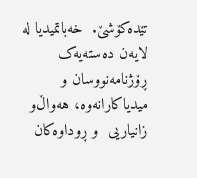تێدەکۆشێ.  خەباتمیدیا لە لایەن دەستەیەک ڕۆژنامه‌نووسان و میدیاکارانه‌وه‌، هه‌واڵ‌و زانیاریی  و ڕوداوه‌کان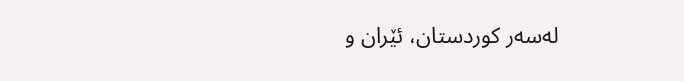له‌سه‌ر کوردستان، ئێران و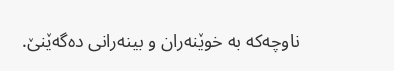ناوچه‌که‌ به‌ خوێنەران و بینەرانی دەگەێنێ.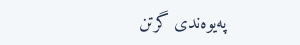په‌یوه‌ندی گرتن